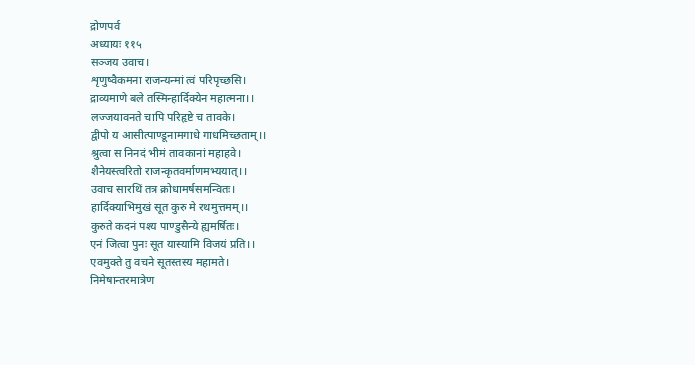द्रोणपर्व
अध्यायः ११५
सञ्जय उवाच।
शृणुष्वैकमना राजन्यन्मां त्वं परिपृच्छसि।
द्राव्यमाणे बले तस्मिन्हार्दिक्येन महात्मना।।
लज्जयावनते चापि परिहृष्टे च तावके।
द्वीपो य आसीत्पाण्डूनामगाधे गाधमिच्छताम्।।
श्रुत्वा स निनदं भीमं तावकानां महाहवे।
शैनेयस्त्वरितो राजन्कृतवर्माणमभ्ययात्।।
उवाच सारथिं तत्र क्रोधामर्षसमन्वितः।
हार्दिक्याभिमुखं सूत कुरु मे रथमुत्तमम्।।
कुरुते कदनं पश्य पाण्डुसैन्ये ह्यमर्षितः।
एनं जित्वा पुनः सूत यास्यामि विजयं प्रति।।
एवमुक्ते तु वचने सूतस्तस्य महामते।
निमेषान्तरमात्रेण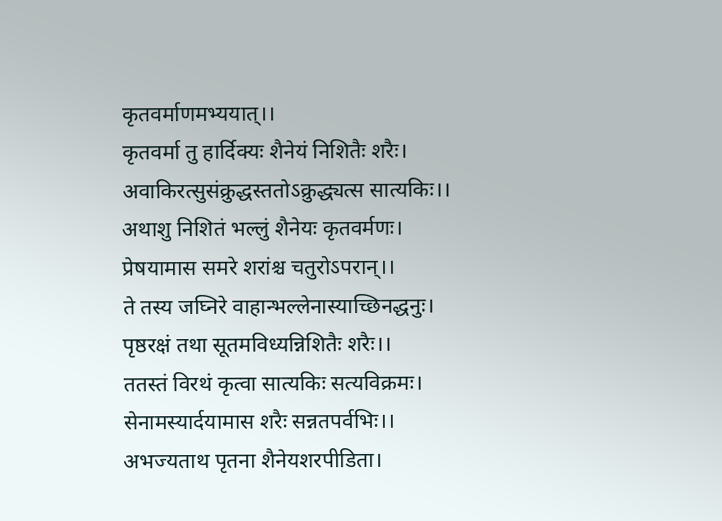कृतवर्माणमभ्ययात्।।
कृतवर्मा तु हार्दिक्यः शैनेयं निशितैः शरैः।
अवाकिरत्सुसंक्रुद्धस्ततोऽक्रुद्ध्यत्स सात्यकिः।।
अथाशु निशितं भल्लुं शैनेयः कृतवर्मणः।
प्रेषयामास समरे शरांश्च चतुरोऽपरान्।।
ते तस्य जघ्निरे वाहान्भल्लेनास्याच्छिनद्धनुः।
पृष्ठरक्षं तथा सूतमविध्यन्निशितैः शरैः।।
ततस्तं विरथं कृत्वा सात्यकिः सत्यविक्रमः।
सेनामस्यार्दयामास शरैः सन्नतपर्वभिः।।
अभज्यताथ पृतना शैनेयशरपीडिता।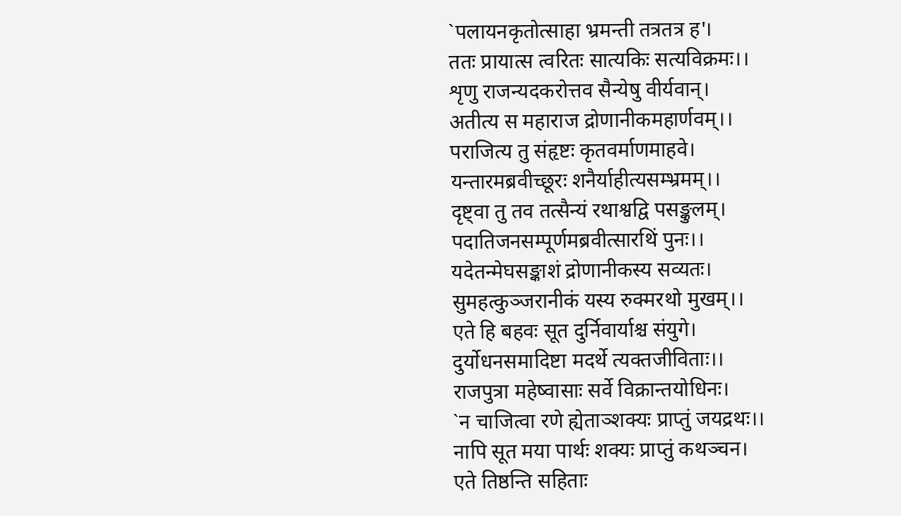`पलायनकृतोत्साहा भ्रमन्ती तत्रतत्र ह'।
ततः प्रायात्स त्वरितः सात्यकिः सत्यविक्रमः।।
शृणु राजन्यदकरोत्तव सैन्येषु वीर्यवान्।
अतीत्य स महाराज द्रोणानीकमहार्णवम्।।
पराजित्य तु संहृष्टः कृतवर्माणमाहवे।
यन्तारमब्रवीच्छूरः शनैर्याहीत्यसम्भ्रमम्।।
दृष्ट्वा तु तव तत्सैन्यं रथाश्वद्वि पसङ्कुलम्।
पदातिजनसम्पूर्णमब्रवीत्सारथिं पुनः।।
यदेतन्मेघसङ्काशं द्रोणानीकस्य सव्यतः।
सुमहत्कुञ्जरानीकं यस्य रुक्मरथो मुखम्।।
एते हि बहवः सूत दुर्निवार्याश्च संयुगे।
दुर्योधनसमादिष्टा मदर्थे त्यक्तजीविताः।।
राजपुत्रा महेष्वासाः सर्वे विक्रान्तयोधिनः।
`न चाजित्वा रणे ह्येताञ्शक्यः प्राप्तुं जयद्रथः।।
नापि सूत मया पार्थः शक्यः प्राप्तुं कथञ्चन।
एते तिष्ठन्ति सहिताः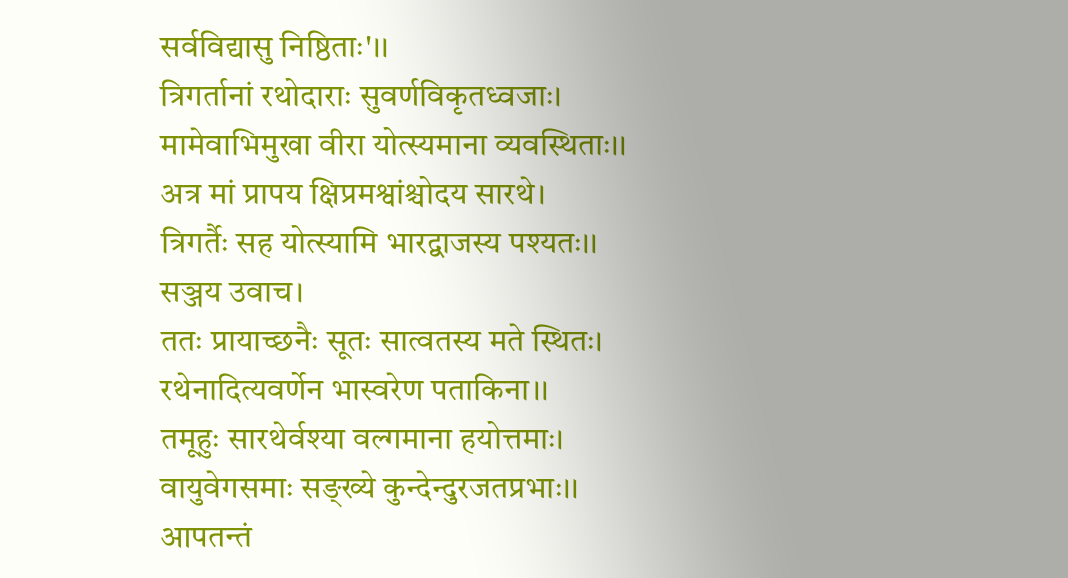सर्वविद्यासु निष्ठिताः'।।
त्रिगर्तानां रथोदाराः सुवर्णविकृतध्वजाः।
मामेवाभिमुखा वीरा योत्स्यमाना व्यवस्थिताः।।
अत्र मां प्रापय क्षिप्रमश्वांश्चोदय सारथे।
त्रिगर्तैः सह योत्स्यामि भारद्वाजस्य पश्यतः।।
सञ्जय उवाच।
ततः प्रायाच्छनैः सूतः सात्वतस्य मते स्थितः।
रथेनादित्यवर्णेन भास्वरेण पताकिना।।
तमूहुः सारथेर्वश्या वल्गमाना हयोत्तमाः।
वायुवेगसमाः सङ्ख्ये कुन्देन्दुरजतप्रभाः।।
आपतन्तं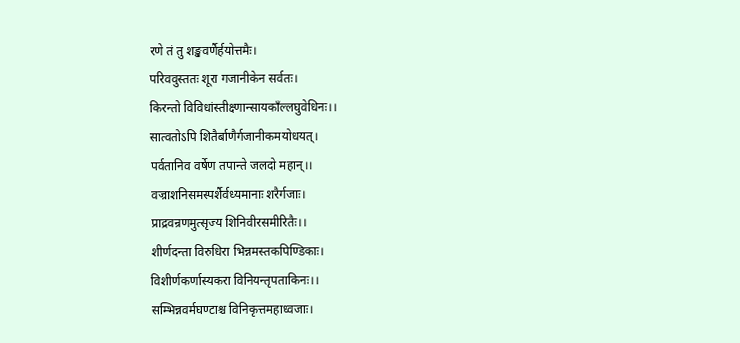रणे तं तु शङ्खवर्णैर्हयोत्तमैः।
परिववुस्ततः शूरा गजानीकेन सर्वतः।
किरन्तो विविधांस्तीक्ष्णान्सायकाँल्लघुवेधिनः।।
सात्वतोऽपि शितैर्बाणैर्गजानीकमयोधयत्।
पर्वतानिव वर्षेण तपान्ते जलदो महान्।।
वज्राशनिसमस्पर्शैर्वध्यमानाः शरैर्गजाः।
प्राद्रवन्रणमुत्सृज्य शिनिवीरसमीरितैः।।
शीर्णदन्ता विरुधिरा भिन्नमस्तकपिण्डिकाः।
विशीर्णकर्णास्यकरा विनियन्तृपताकिनः।।
सम्भिन्नवर्मघण्टाश्च विनिकृत्तमहाध्वजाः।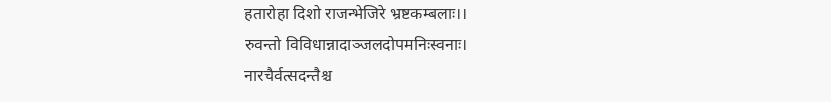हतारोहा दिशो राजन्भेजिरे भ्रष्टकम्बलाः।।
रुवन्तो विविधान्नादाञ्जलदोपमनिःस्वनाः।
नारचैर्वत्सदन्तैश्च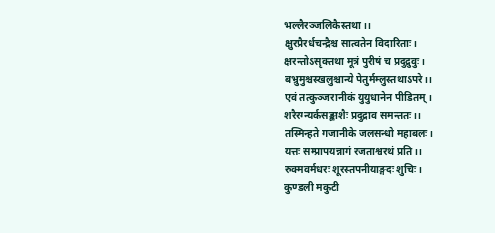भल्लैरञ्जलिकैस्तथा।।
क्षुरप्रैरर्धचन्द्रैश्च सात्वतेन विदारिताः।
क्षरन्तोऽसृक्तथा मूत्रं पुरीषं च प्रदुद्रुवुः।
बभ्रुमुश्चस्खलुश्चान्ये पेतुर्मम्लुस्तथाऽपरे।।
एवं तत्कुञ्जरानीकं युयुधानेन पीडितम्।
शरैरग्न्यर्कसङ्काशैः प्रदुद्राव समन्ततः।।
तस्मिन्हते गजानीके जलसन्धो महाबलः।
यत्तः सम्प्रापयन्नागं रजताश्वरथं प्रति।।
रुक्मवर्मधरः शूरस्तपनीयाङ्गदः शुचिः।
कुण्डली मकुटी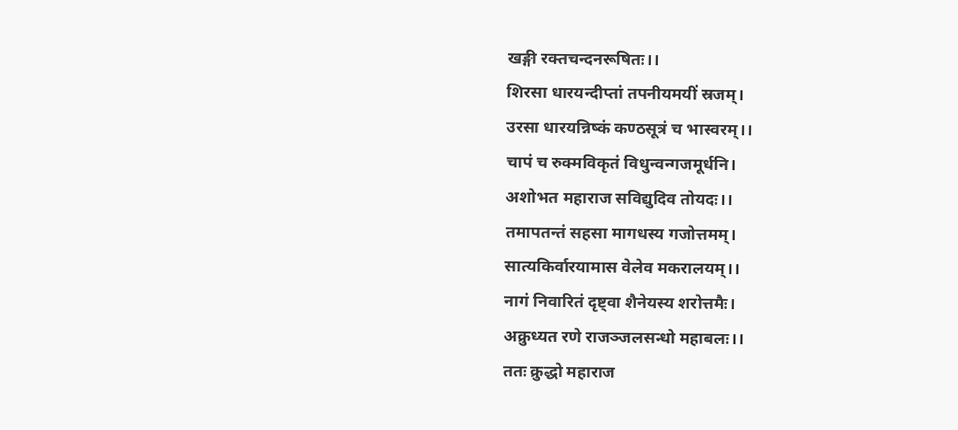खङ्गी रक्तचन्दनरूषितः।।
शिरसा धारयन्दीप्तां तपनीयमयीं स्रजम्।
उरसा धारयन्निष्कं कण्ठसूत्रं च भास्वरम्।।
चापं च रुक्मविकृतं विधुन्वन्गजमूर्धनि।
अशोभत महाराज सविद्युदिव तोयदः।।
तमापतन्तं सहसा मागधस्य गजोत्तमम्।
सात्यकिर्वारयामास वेलेव मकरालयम्।।
नागं निवारितं दृष्ट्वा शैनेयस्य शरोत्तमैः।
अक्रुध्यत रणे राजञ्जलसन्धो महाबलः।।
ततः क्रुद्धो महाराज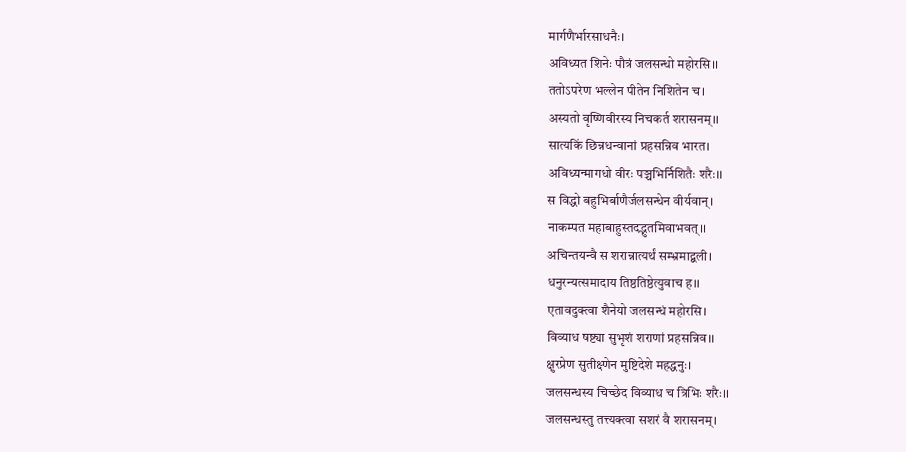मार्गणैर्भारसाधनैः।
अविध्यत शिनेः पौत्रं जलसन्धो महोरसि।।
ततोऽपरेण भल्लेन पीतेन निशितेन च।
अस्यतो वृष्णिवीरस्य निचकर्त शरासनम्।।
सात्यकिं छिन्नधन्वानां प्रहसन्निव भारत।
अविध्यन्मागधो वीरः पञ्चभिर्निशितैः शरैः।।
स विद्धो बहुभिर्बाणैर्जलसन्धेन वीर्यवान्।
नाकम्पत महाबाहुस्तदद्भुतमिवाभवत्।।
अचिन्तयन्वै स शरान्नात्यर्थं सम्भ्रमाद्बली।
धनुरन्यत्समादाय तिष्ठतिष्ठेत्युवाच ह।।
एतावदुक्त्वा शैनेयो जलसन्धं महोरसि।
विव्याध षष्ट्या सुभृशं शराणां प्रहसन्निव।।
क्षुरप्रेण सुतीक्ष्णेन मुष्टिदेशे महद्धनुः।
जलसन्धस्य चिच्छेद विव्याध च त्रिभिः शरैः।।
जलसन्धस्तु तत्त्यक्त्वा सशरं वै शरासनम्।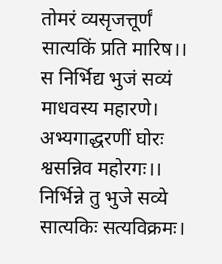तोमरं व्यसृजत्तूर्णं सात्यकिं प्रति मारिष।।
स निर्भिद्य भुजं सव्यं माधवस्य महारणे।
अभ्यगाद्धरणीं घोरः श्वसन्निव महोरगः।।
निर्भिन्ने तु भुजे सव्ये सात्यकिः सत्यविक्रमः।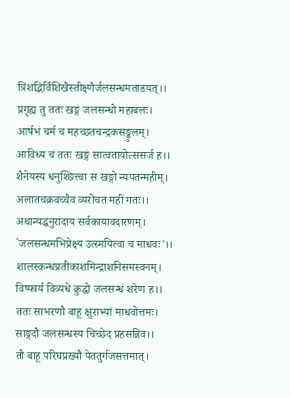त्रिंशद्भिर्विशिखैस्तीक्ष्णैर्जलसन्धमताडयत्।।
प्रगृह्य तु ततः खङ्गं जलसन्धो महाबलः।
आर्षभं चर्म च महच्छतचन्द्रकसङ्कुलम्।
आविध्य च ततः खङ्गं सात्वतायोत्ससर्ज ह।।
शैनेयस्य धनुश्छित्त्वा स खङ्गो न्यपतन्महीम्।
अलातचक्रवच्चैव व्यरोचत महीं गतः।।
अथान्यद्धनुरादाय सर्वकायावदारणम्।
`जलसन्धमभिप्रेक्ष्य उत्स्मयित्वा च माधवः'।।
शालस्कन्धप्रतीकाशमिन्द्राशनिसमस्वनम्।
विष्फार्य विव्यधे क्रुद्धो जलसन्धं शरेण ह।।
ततः साभरणौ बाहू क्षुराभ्यां माधवोत्तमः।
साङ्गदौ जलसन्धस्य चिच्छेद प्रहसन्निव।।
तौ बाहू परिघप्रख्यौ पेततुर्गजसत्तमात्।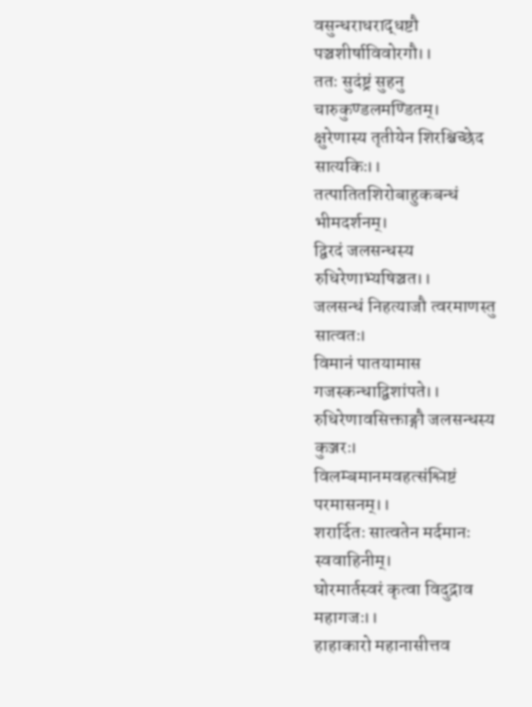वसुन्धराधराद्धष्टौ पञ्चशीर्षाविवोरगौ।।
ततः सुदंष्ट्रं सुहनु चारुकुण्डलमण्डितम्।
क्षुरेणास्य तृतीयेन शिरश्चिच्छेद सात्यकिः।।
तत्पातितशिरोबाहुकबन्धं भीमदर्शनम्।
द्विरदं जलसन्धस्य रुधिरेणाभ्यषिञ्चत।।
जलसन्धं निहत्याजौ त्वरमाणस्तु सात्वतः।
विमानं पातयामास गजस्कन्धाद्विशांपते।।
रुधिरेणावसिक्ताङ्गौ जलसन्धस्य कुञ्जरः।
विलम्बमानमवहत्संश्लिष्टं परमासनम्।।
शरार्दितः सात्वतेन मर्दमानः स्ववाहिनीम्।
घोरमार्तस्वरं कृत्वा विदुद्राव महागजः।।
हाहाकारो महानासीत्तव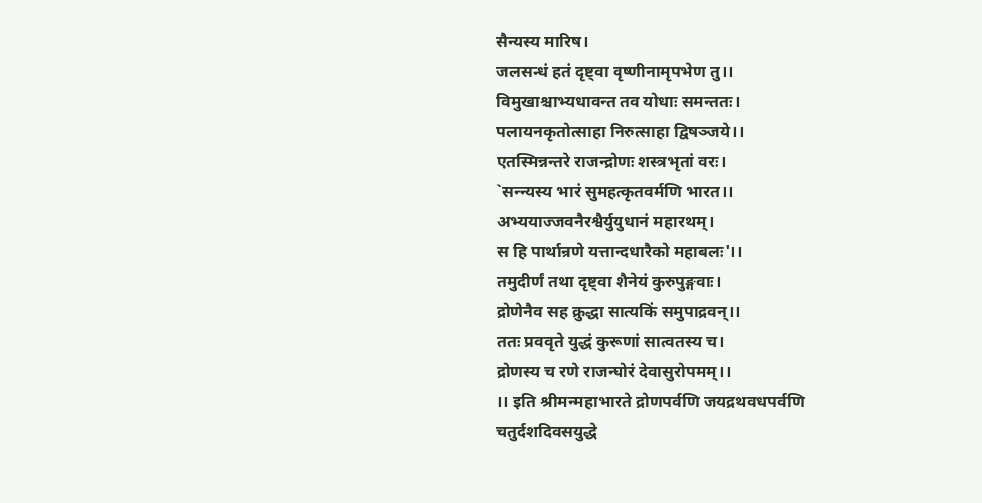सैन्यस्य मारिष।
जलसन्धं हतं दृष्ट्वा वृष्णीनामृपभेण तु।।
विमुखाश्चाभ्यधावन्त तव योधाः समन्ततः।
पलायनकृतोत्साहा निरुत्साहा द्विषञ्जये।।
एतस्मिन्नन्तरे राजन्द्रोणः शस्त्रभृतां वरः।
`सन्न्यस्य भारं सुमहत्कृतवर्मणि भारत।।
अभ्ययाज्जवनैरश्वैर्युयुधानं महारथम्।
स हि पार्थान्रणे यत्तान्दधारैको महाबलः'।।
तमुदीर्णं तथा दृष्ट्वा शैनेयं कुरुपुङ्गवाः।
द्रोणेनैव सह क्रुद्धा सात्यकिं समुपाद्रवन्।।
ततः प्रववृते युद्धं कुरूणां सात्वतस्य च।
द्रोणस्य च रणे राजन्घोरं देवासुरोपमम्।।
।। इति श्रीमन्महाभारते द्रोणपर्वणि जयद्रथवधपर्वणि
चतुर्दशदिवसयुद्धे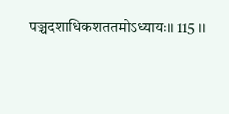पञ्चदशाधिकशततमोऽध्यायः।। 115 ।।